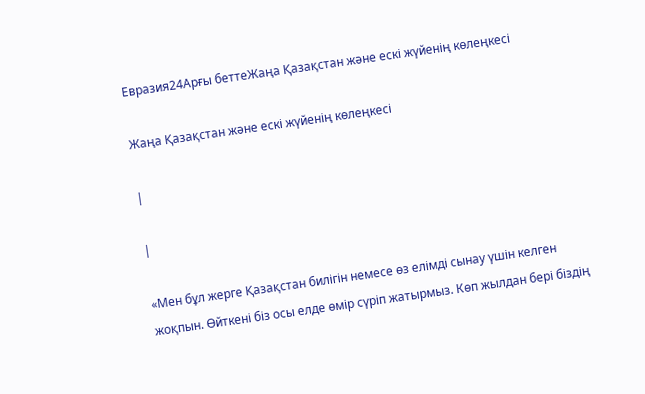Евразия24Арғы беттеЖаңа Қазақстан және ескі жүйенің көлеңкесі

Жаңа Қазақстан және ескі жүйенің көлеңкесі

|

|

«Мен бұл жерге Қазақстан билігін немесе өз елімді сынау үшін келген жоқпын. Өйткені біз осы елде өмір сүріп жатырмыз. Көп жылдан бері біздің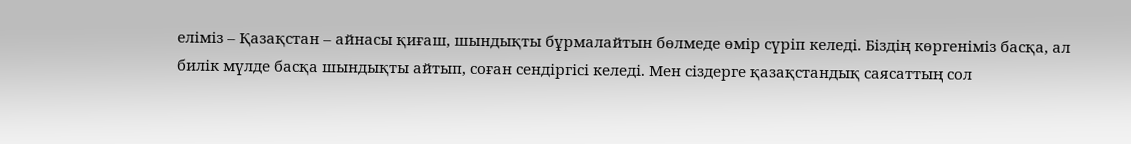еліміз – Қазақстан – айнасы қиғаш, шындықты бұрмалайтын бөлмеде өмір сүріп келеді. Біздің көргеніміз басқа, ал билік мүлде басқа шындықты айтып, соған сендіргісі келеді. Мен сіздерге қазақстандық саясаттың сол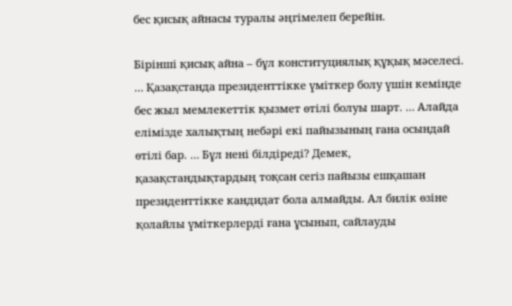бес қисық айнасы туралы әңгімелеп берейін.

Бірінші қисық айна – бұл конституциялық құқық мәселесі. … Қазақстанда президенттікке үміткер болу үшін кемінде бес жыл мемлекеттік қызмет өтілі болуы шарт. … Алайда елімізде халықтың небәрі екі пайызының ғана осындай өтілі бар. … Бұл нені білдіреді? Демек, қазақстандықтардың тоқсан сегіз пайызы ешқашан президенттікке кандидат бола алмайды. Ал билік өзіне қолайлы үміткерлерді ғана ұсынып, сайлауды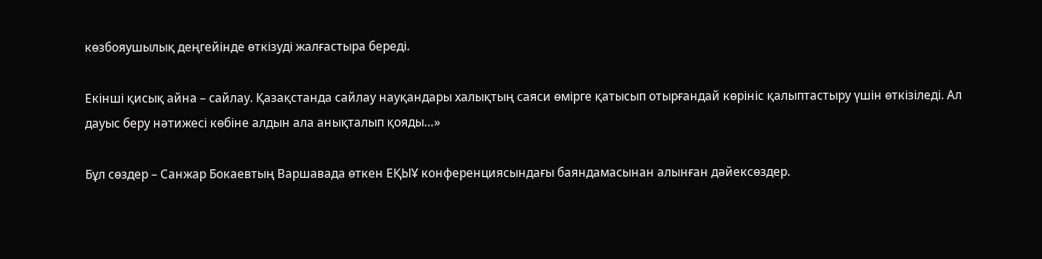көзбояушылық деңгейінде өткізуді жалғастыра береді.

Екінші қисық айна – сайлау. Қазақстанда сайлау науқандары халықтың саяси өмірге қатысып отырғандай көрініс қалыптастыру үшін өткізіледі. Ал дауыс беру нәтижесі көбіне алдын ала анықталып қояды…»

Бұл сөздер – Санжар Бокаевтың Варшавада өткен ЕҚЫҰ конференциясындағы баяндамасынан алынған дәйексөздер.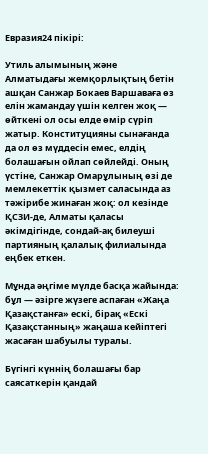Евразия24 пікірі:

Утиль алымының және Алматыдағы жемқорлықтың бетін ашқан Санжар Бокаев Варшаваға өз елін жамандау үшін келген жоқ — өйткені ол осы елде өмір сүріп жатыр. Конституцияны сынағанда да ол өз мүддесін емес, елдің болашағын ойлап сөйлейді. Оның үстіне, Санжар Омарұлының өзі де мемлекеттік қызмет саласында аз тәжірибе жинаған жоқ: ол кезінде ҚСЗИ-де, Алматы қаласы әкімдігінде, сондай-ақ билеуші партияның қалалық филиалында еңбек еткен.

Мұнда әңгіме мүлде басқа жайында: бұл — әзірге жүзеге аспаған «Жаңа Қазақстанға» ескі, бірақ «Ескі Қазақстанның» жаңаша кейіптегі жасаған шабуылы туралы.

Бүгінгі күннің болашағы бар саясаткерін қандай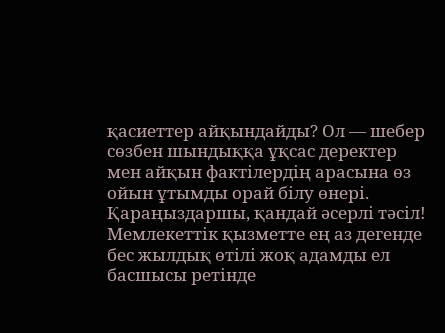қасиеттер айқындайды? Ол — шебер сөзбен шындыққа ұқсас деректер мен айқын фактілердің арасына өз ойын ұтымды орай білу өнері. Қараңыздаршы, қандай әсерлі тәсіл! Мемлекеттік қызметте ең аз дегенде бес жылдық өтілі жоқ адамды ел басшысы ретінде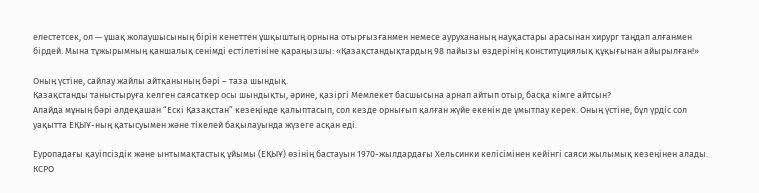елестетсек, ол — ұшақ жолаушысының бірін кенеттен ұшқыштың орнына отырғызғанмен немесе аурухананың науқастары арасынан хирург таңдап алғанмен бірдей. Мына тұжырымның қаншалық сенімді естілетініне қараңызшы: «Қазақстандықтардың 98 пайызы өздерінің конституциялық құқығынан айырылған!»

Оның үстіне, сайлау жайлы айтқанының бәрі – таза шындық.
Қазақстанды таныстыруға келген саясаткер осы шындықты, әрине, қазіргі Мемлекет басшысына арнап айтып отыр, басқа кімге айтсын?
Алайда мұның бәрі әлдеқашан “Ескі Қазақстан” кезеңінде қалыптасып, сол кезде орнығып қалған жүйе екенін де ұмытпау керек. Оның үстіне, бұл үрдіс сол уақытта ЕҚЫҰ-ның қатысуымен және тікелей бақылауында жүзеге асқан еді.

Еуропадағы қауіпсіздік және ынтымақтастық ұйымы (ЕҚЫҰ) өзінің бастауын 1970-жылдардағы Хельсинки келісімінен кейінгі саяси жылымық кезеңінен алады.
КСРО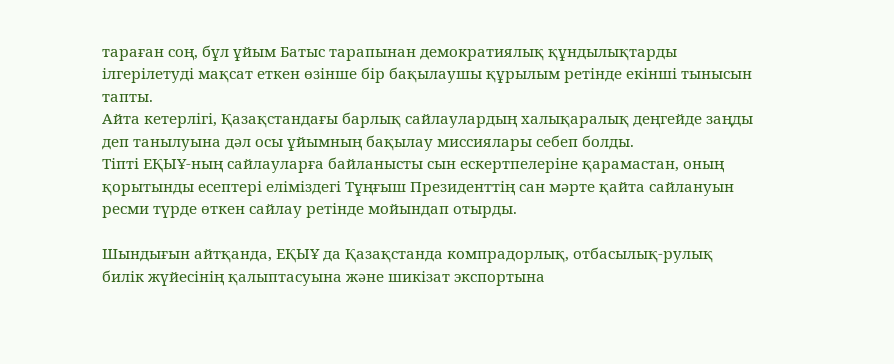тараған соң, бұл ұйым Батыс тарапынан демократиялық құндылықтарды ілгерілетуді мақсат еткен өзінше бір бақылаушы құрылым ретінде екінші тынысын тапты.
Айта кетерлігі, Қазақстандағы барлық сайлаулардың халықаралық деңгейде заңды деп танылуына дәл осы ұйымның бақылау миссиялары себеп болды.
Тіпті ЕҚЫҰ-ның сайлауларға байланысты сын ескертпелеріне қарамастан, оның қорытынды есептері еліміздегі Тұңғыш Президенттің сан мәрте қайта сайлануын ресми түрде өткен сайлау ретінде мойындап отырды.

Шындығын айтқанда, ЕҚЫҰ да Қазақстанда компрадорлық, отбасылық-рулық билік жүйесінің қалыптасуына және шикізат экспортына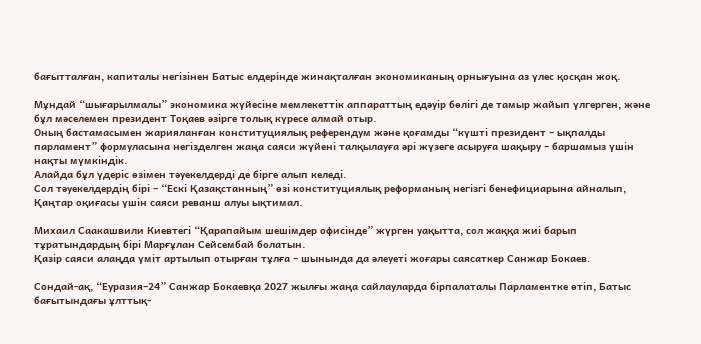бағытталған, капиталы негізінен Батыс елдерінде жинақталған экономиканың орнығуына аз үлес қосқан жоқ.

Мұндай “шығарылмалы” экономика жүйесіне мемлекеттік аппараттың едәуір бөлігі де тамыр жайып үлгерген, және бұл мәселемен президент Тоқаев әзірге толық күресе алмай отыр.
Оның бастамасымен жарияланған конституциялық референдум және қоғамды “күшті президент – ықпалды парламент” формуласына негізделген жаңа саяси жүйені талқылауға әрі жүзеге асыруға шақыру – баршамыз үшін нақты мүмкіндік.
Алайда бұл үдеріс өзімен тәуекелдерді де бірге алып келеді.
Сол тәуекелдердің бірі – “Ескі Қазақстанның” өзі конституциялық реформаның негізгі бенефициарына айналып, Қаңтар оқиғасы үшін саяси реванш алуы ықтимал.

Михаил Саакашвили Киевтегі “Қарапайым шешімдер офисінде” жүрген уақытта, сол жаққа жиі барып тұратындардың бірі Марғұлан Сейсембай болатын.
Қазір саяси алаңда үміт артылып отырған тұлға – шынында да әлеуеті жоғары саясаткер Санжар Бокаев.

Сондай-ақ, “Еуразия–24” Санжар Бокаевқа 2027 жылғы жаңа сайлауларда бірпалаталы Парламентке өтіп, Батыс бағытындағы ұлттық-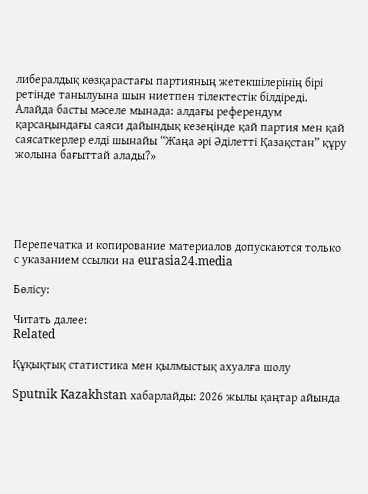либералдық көзқарастағы партияның жетекшілерінің бірі ретінде танылуына шын ниетпен тілектестік білдіреді.
Алайда басты мәселе мынада: алдағы референдум қарсаңындағы саяси дайындық кезеңінде қай партия мен қай саясаткерлер елді шынайы “Жаңа әрі Әділетті Қазақстан” құру жолына бағыттай алады?»





Перепечатка и копирование материалов допускаются только с указанием ссылки на eurasia24.media

Бөлісу:

Читать далее:
Related

Құқықтық статистика мен қылмыстық ахуалға шолу

Sputnik Kazakhstan хабарлайды: 2026 жылы қаңтар айында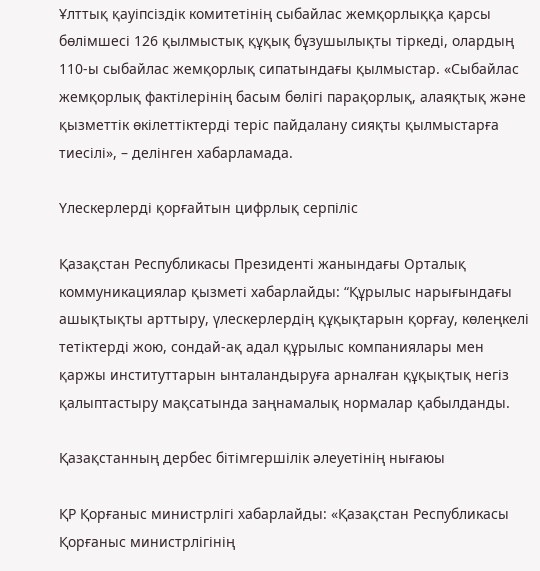Ұлттық қауіпсіздік комитетінің сыбайлас жемқорлыққа қарсы бөлімшесі 126 қылмыстық құқық бұзушылықты тіркеді, олардың 110-ы сыбайлас жемқорлық сипатындағы қылмыстар. «Сыбайлас жемқорлық фактілерінің басым бөлігі парақорлық, алаяқтық және қызметтік өкілеттіктерді теріс пайдалану сияқты қылмыстарға тиесілі», – делінген хабарламада.

Үлескерлерді қорғайтын цифрлық серпіліс

Қазақстан Республикасы Президенті жанындағы Орталық коммуникациялар қызметі хабарлайды: “Құрылыс нарығындағы ашықтықты арттыру, үлескерлердің құқықтарын қорғау, көлеңкелі тетіктерді жою, сондай-ақ адал құрылыс компаниялары мен қаржы институттарын ынталандыруға арналған құқықтық негіз қалыптастыру мақсатында заңнамалық нормалар қабылданды.

Қазақстанның дербес бітімгершілік әлеуетінің нығаюы

ҚР Қорғаныс министрлігі хабарлайды: «Қазақстан Республикасы Қорғаныс министрлігінің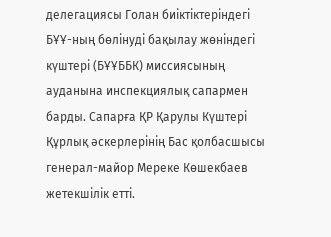делегациясы Голан биіктіктеріндегі БҰҰ-ның бөлінуді бақылау жөніндегі күштері (БҰҰББК) миссиясының ауданына инспекциялық сапармен барды. Сапарға ҚР Қарулы Күштері Құрлық әскерлерінің Бас қолбасшысы генерал-майор Мереке Көшекбаев жетекшілік етті.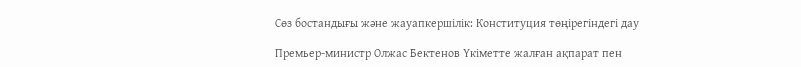Сөз бостандығы және жауапкершілік: Конституция төңірегіндегі дау

Премьер-министр Олжас Бектенов Үкіметте жалған ақпарат пен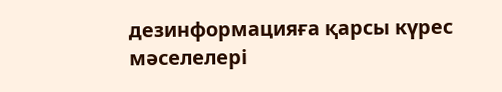дезинформацияға қарсы күрес мәселелері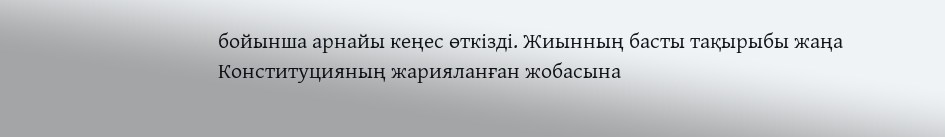бойынша арнайы кеңес өткізді. Жиынның басты тақырыбы жаңа Конституцияның жарияланған жобасына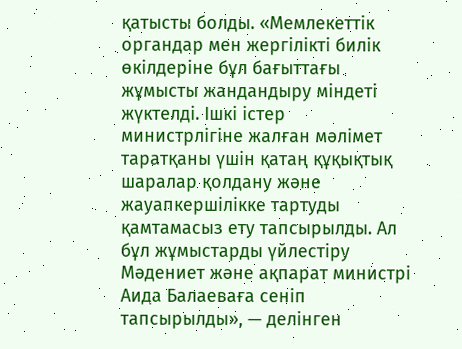қатысты болды. «Мемлекеттік органдар мен жергілікті билік өкілдеріне бұл бағыттағы жұмысты жандандыру міндеті жүктелді. Ішкі істер министрлігіне жалған мәлімет таратқаны үшін қатаң құқықтық шаралар қолдану және жауапкершілікке тартуды қамтамасыз ету тапсырылды. Ал бұл жұмыстарды үйлестіру Мәдениет және ақпарат министрі Аида Балаеваға сеніп тапсырылды», — делінген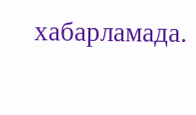хабарламада.